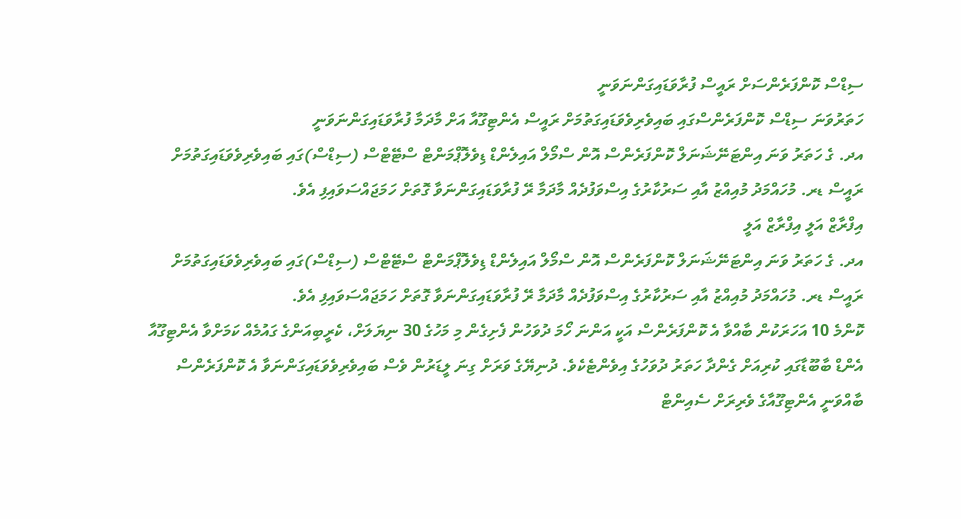ސިޑްސް ކޮންފަރެންސަށް ރައީސް ފުރާވަޑައިގަންނަވަނީ
ހަތަރުވަނަ ސިޑްސް ކޮންފަރެންސްގައި ބައިވެރިވެވަޑައިގަތުމަށް ރައީސް އެންޓިގޫއާ އަށް މާދަމާ ފުރާވަޑައިގަންނަވަނީ
އދ. ގެ ހަތަރު ވަނަ އިންޓަނޭޝަނަލް ކޮންފަރެންސް އޮން ސްމޯލް އައިލެންޑް ޑިވެލޮޕްމަންޓް ސްޓޭޓްސް (ސިޑްސް)ގައި ބައިވެރިވެވަޑައިގަތުމަށް ރައީސް ޑރ. މުހައްމަދު މުއިއްޒު އާއި ސަރުކާރުގެ އިސްވަފުދެއް މާދަމާ ރޭ ފުރާވަޑައިގަންނަވާ ގޮތަށް ހަމަޖައްސަވައިފި އެވެ.
އިފްރާޒް އަލީ އިފްރާޒް އަލީ
އދ. ގެ ހަތަރު ވަނަ އިންޓަނޭޝަނަލް ކޮންފަރެންސް އޮން ސްމޯލް އައިލެންޑް ޑިވެލޮޕްމަންޓް ސްޓޭޓްސް (ސިޑްސް)ގައި ބައިވެރިވެވަޑައިގަތުމަށް ރައީސް ޑރ. މުހައްމަދު މުއިއްޒު އާއި ސަރުކާރުގެ އިސްވަފުދެއް މާދަމާ ރޭ ފުރާވަޑައިގަންނަވާ ގޮތަށް ހަމަޖައްސަވައިފި އެވެ.
ކޮންމެ 10 އަހަރަކުން ބާއްވާ އެ ކޮންފަރެންސް އަކީ އަންނަ ހޯމަ ދުވަހުން ފެށިގެން މި މަހުގެ 30 ނިޔަލަށް، ކެރީބިއަންގެ ގައުމެއް ކަމަށްވާ އެންޓިގޫއާ އެންޑް ބާބޫޑާގައި ކުރިއަށް ގެންދާ ހަތަރު ދުވަހުގެ އިވެންޓެކެވެ. ދުނިޔޭގެ ވަރަށް ގިނަ ލީޑަރުން ވެސް ބައިވެރިވެވަޑައިގަންނަވާ އެ ކޮންފަރެންސް ބާއްވަނީ އެންޓިގޫއާގެ ވެރިރަށް ސެއިންޓް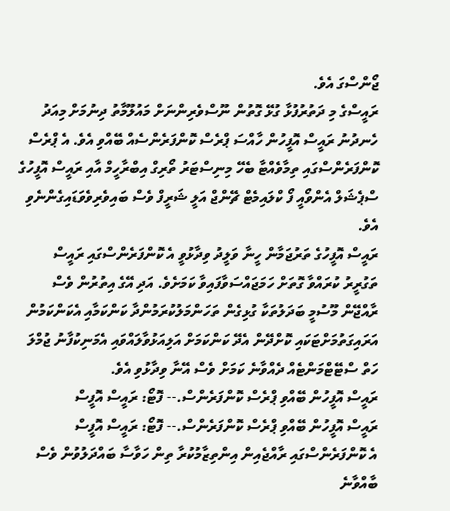ޖޯންސްގަ އެވެ.
ރައީސްގެ މި ދަތުރުފުޅާ ގުޅޭ ގޮތުން ނޫސްވެރިންނަށް މައުލޫމާތު ދިނުމަށް މިއަދު ހެނދުނު ރައީސް އޮފީހުން ހާއްސަ ޕްރެސް ކޮންފަރެންސެއް ބޭއްވި އެވެ. އެ ޕްރެސް ކޮންފަރެންސްގައި ތިމާވެއްޓާ ބެހޭ މިނިސްޓަރު ތޯރިގް އިބްރާހީމް އާއި ރައީސް އޮފީހުގެ ސްޕެޝަލް އެންވޯއީ ފޯ ކްލައިމެޓް ޗޭންޖް އަލީ ޝަރީފް ވެސް ބައިވެރިވެވަޑައިގެންނެވި އެވެ.
ރައީސް އޮފީހުގެ ތަރުޖަމާން ހީނާ ވަލީދު ވިދާޅުވީ އެ ކޮންފަރެންސްގައި ރައީސް ތަގުރީރު ކުރައްވާ ގޮތަށް ހަމަޖައްސަވާފައިވާ ކަމަށެވެ. އަދި އޭގެ އިތުރުން ވެސް ރާއްޖޭން މޫސުމީ ބަދަލުތަކާ ގުޅިގެން ތަހަންމަލުކުރަމުންދާ ކަންކަމާއި އެކަންކަމުން އަރައިގަތުމަށްޓަކައި ކޮށްދޭން އެދޭ ކަންކަމަށް އަލިއަޅުވާލައްވައި އެމަނިކުފާނު ޖުމްލަ ހަތް ސްޓޭޓްމަންޓެއް ދެއްވާނެ ކަމަށް ވެސް އޭނާ ވިދާޅުވި އެވެ.
ރައީސް އޮފީހުން ބޭއްވި ޕްރެސް ކޮންފަރެންސް.-- ފޮޓޯ: ރައީސް އޮފީސް
ރައީސް އޮފީހުން ބޭއްވި ޕްރެސް ކޮންފަރެންސް.-- ފޮޓޯ: ރައީސް އޮފީސް
އެ ކޮންފަރެންސްގައި ރާއްޖެއިން އިންތިޒާމުކުރާ ތިން ހަވާސާ ބައްދަލުވުން ވެސް ބާއްވާނެ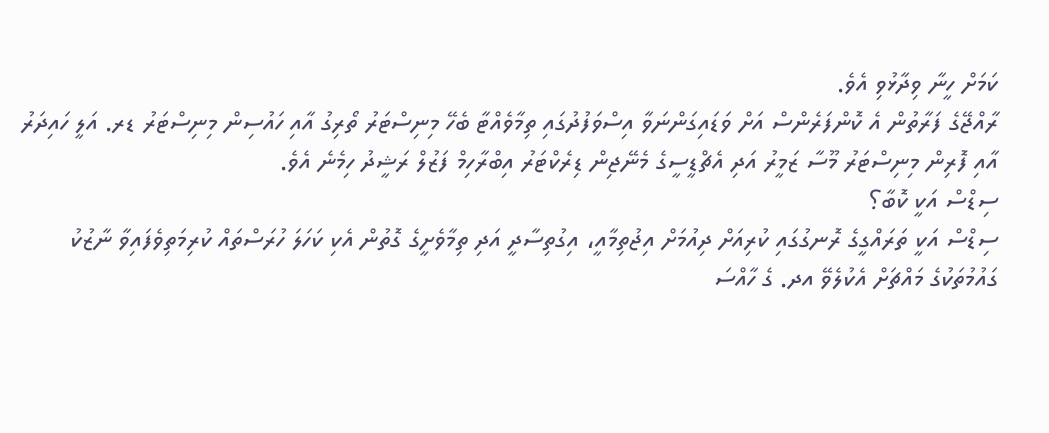ކަމަށް ހީނާ ވިދާޅުވި އެވެ.
ރާއްޖޭގެ ފަރާތުން އެ ކޮންފަރެންސް އަށް ވަޑައިގަންނަވާ އިސްވަފުދުގައި ތިމާވެއްޓާ ބެހޭ މިނިސްޓަރު ތޯރިގު އާއި ހައުސިން މިނިސްޓަރު ޑރ. އަލީ ހައިދަރު އާއި ފޮރިން މިނިސްޓަރު މޫސާ ޒަމީރު އަދި އެޗްޑީސީގެ މެނޭޖިން ޑިރެކްޓަރު އިބްރާހިމް ފަޒުލް ރަޝީދު ހިމެނެ އެވެ.
ސިޑްސް އަކީ ކޮބާ؟
ސިޑްސް އަކީ ތަރައްގީގެ ރޮނގުގައި ކުރިއަށް ދިއުމަށް އިޖުތިމާއީ، އިގުތިސާދީ އަދި ތިމާވެށީގެ ގޮތުން އެކި ކަހަލަ ހުރަސްތައް ކުރިމަތިވެފައިވާ ނާޒުކު ގައުމުތަކުގެ މައްޗަށް އެކުލެވޭ އދ. ގެ ހާއްސަ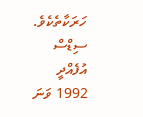ހަރަކާތެކެވެ. ސިޑްސް އުފެއްދީ 1992 ވަނަ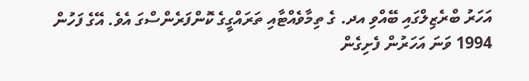އަހަރު ބްރެޒިލްގައި ބޭއްވި އދ. ގެ ތިމާވެއްޓާއި ތަރައްގީގެ ކޮންފަރެންސްގަ އެވެ. އޭގެ ފަހުން 1994 ވަނަ އަހަރުން ފެށިގެން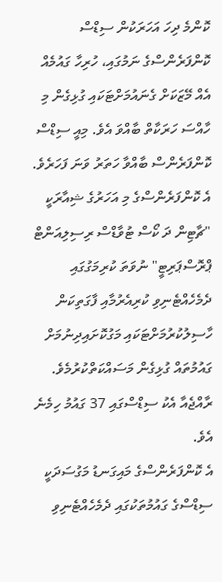ކޮންމެ ދިހަ އަހަރަކުން ސިޑްސް ކޮންފަރެންސްގެ ނަމުގައި، ހުރިހާ ގައުމެއް އެއް މޭޒަކަށް ގެނައުމަށްޓަކައި ގުޅިގެން މި ހާއްސަ ހަރަކާތް ބާއްވަ އެވެ. މިއީ ސިޑްސް ކޮންފަރެންސް ބާއްވާ ހަތަރު ވަނަ ފަހަރެވެ.
އެ ކޮންފަރެންސްގެ މި އަހަރުގެ ޝިއާރަކީ "ޗާޓިން ދަ ކޯސް ޓުވާޑްސް ރިސިލިއަންޓް ޕްރޮސްޕަރިޓީ" ނުވަތަ ކުރިމަގުގައި ދެމެހެއްޓެނިވި ކުރިއެރުމާއި ފާގަތިކަން ހާސިލުކުރުމަށްޓަކައި މަގުކޮށައިދިނުމަށް ގައުމުތައް ގުޅިގެން މަސައްކަތްކުރުމެވެ.
ރާއްޖެއާ އެކު ސިޑްސްގައި 37 ގައުމު ހިމެނެ އެވެ.
އެ ކޮންފަރެންސްގެ މައިގަނޑު މަގުސަދަކީ ސިޑްސްގެ ގައުމުތަކުގައި ދެމެހެއްޓެނިވި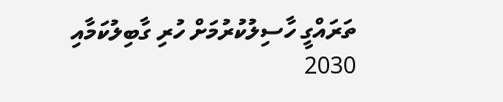ތަރައްގީ ހާސިލުކުރުމަށް ހުރި ގާބިލުކަމާއި 2030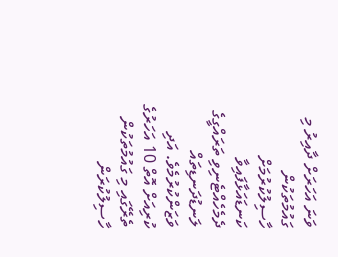ވަނަ އަހަރަށް ދާއިރު މި ގައުމުތަކުން ހާސިލުކުރުމަށް ކަނޑައަޅާފައިވާ ދެމެހެއްޓެނިވި ތަރައްގީގެ ލަނޑުދަނޑިތައް ވަޒަންކުރުމެވެ. އަދި ކުރިއަށް އޮތް 10 އަހަރުގެ ތެރޭގައި މި ގައުމުތަކުން ހާސިލުކުރަން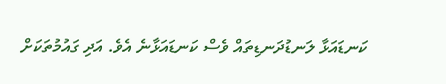ކަނޑައަޅާ ލަނޑުދަނޑިތައް ވެސް ކަނޑައަޅާނެ އެވެ. އަދި ގައުމުތަކަށް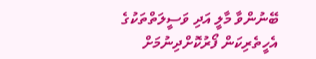ބޭނުންވާ މާލީ އަދި ވަސީލަތްތަކުގެ އެހީތެރިކަން ފޯރުކޮށްދިނުމަށް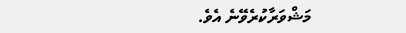މަޝްވަރާކުރެވޭނެ އެވެ.